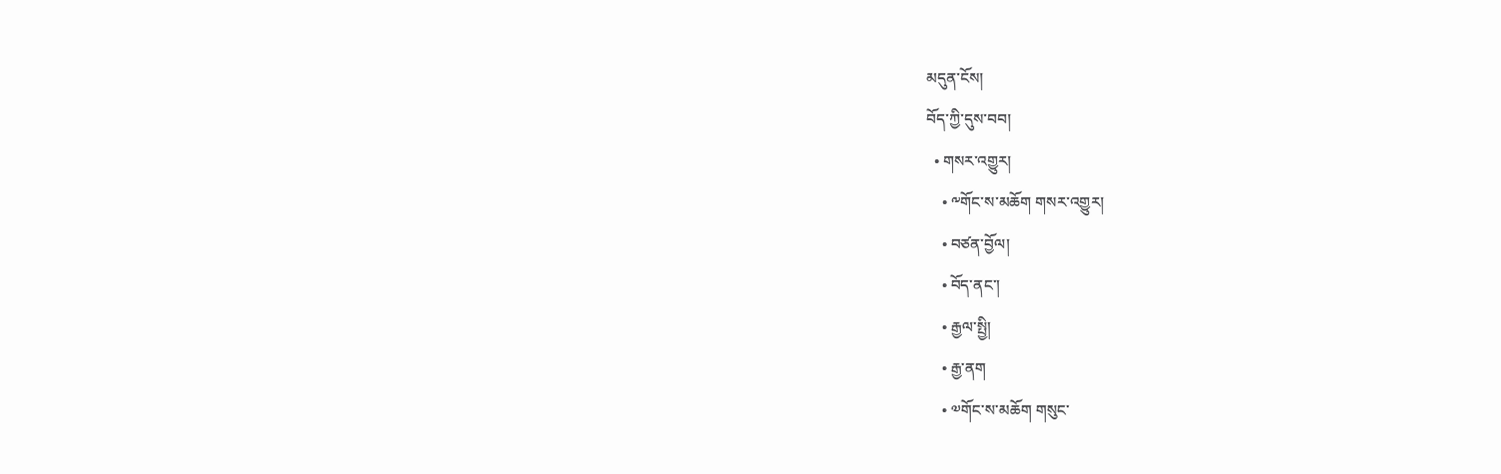མདུན་ངོས།
བོད་ཀྱི་དུས་བབ།
  • གསར་འགྱུར།
    • ༸གོང་ས་མཆོག གསར་འགྱུར།
    • བཙན་བྱོལ།
    • བོད་ནང་།
    • རྒྱལ་སྤྱི།
    • རྒྱ་ནག
    • ༧གོང་ས་མཆོག གསུང་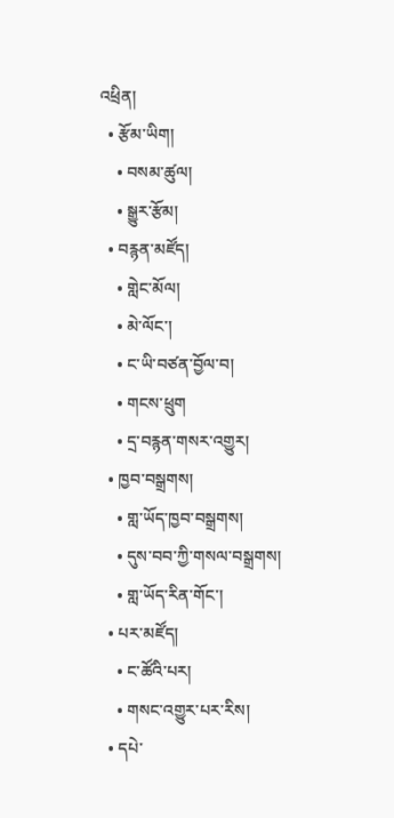འཕྲིན།
  • རྩོམ་ཡིག།
    • བསམ་ཚུལ།
    • སྒྱུར་རྩོམ།
  • བརྙན་མཛོད།
    • གླེང་མོལ།
    • མེ་ལོང་།
    • ང་ཡི་བཙན་བྱོལ་བ།
    • གངས་ཕྲུག
    • དྲ་བརྙན་གསར་འགྱུར།
  • ཁྱབ་བསྒྲགས།
    • གླ་ཡོད་ཁྱབ་བསྒྲགས།
    • དུས་བབ་ཀྱི་གསལ་བསྒྲགས།
    • གླ་ཡོད་རིན་གོང་།
  • པར་མཛོད།
    • ང་ཚོའི་པར།
    • གསང་འགྱུར་པར་རིས།
  • དཔེ་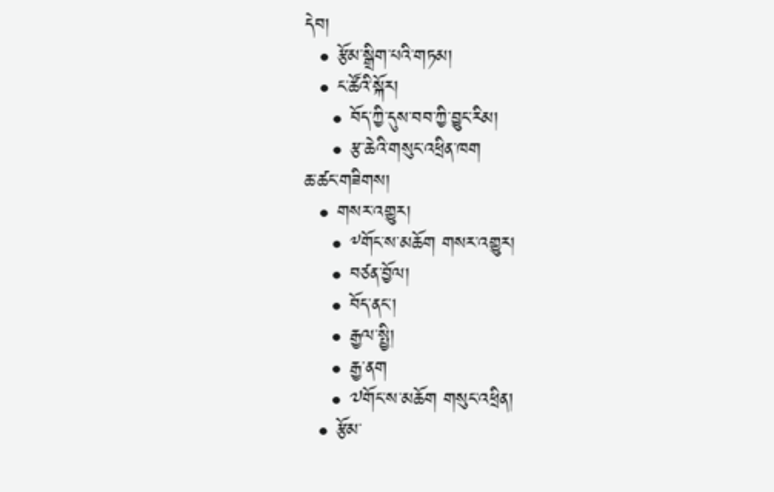དེབ།
  • རྩོམ་སྒྲིག་པའི་གཏམ།
  • ང་ཚོའི་སྐོར།
    • བོད་ཀྱི་དུས་བབ་ཀྱི་བྱུང་རིམ།
    • རྩ་ཆེའི་གསུང་འཕྲིན་ཁག
ཆ་ཚང་གཟིགས།
  • གསར་འགྱུར།
    • ༸གོང་ས་མཆོག གསར་འགྱུར།
    • བཙན་བྱོལ།
    • བོད་ནང་།
    • རྒྱལ་སྤྱི།
    • རྒྱ་ནག
    • ༧གོང་ས་མཆོག གསུང་འཕྲིན།
  • རྩོམ་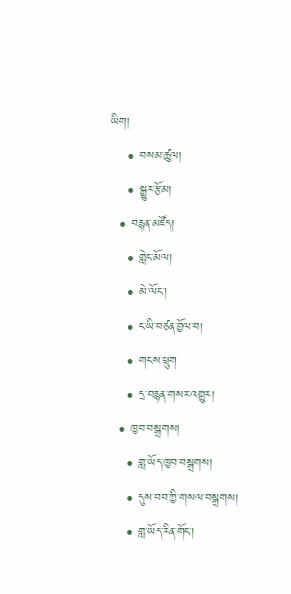ཡིག།
    • བསམ་ཚུལ།
    • སྒྱུར་རྩོམ།
  • བརྙན་མཛོད།
    • གླེང་མོལ།
    • མེ་ལོང་།
    • ང་ཡི་བཙན་བྱོལ་བ།
    • གངས་ཕྲུག
    • དྲ་བརྙན་གསར་འགྱུར།
  • ཁྱབ་བསྒྲགས།
    • གླ་ཡོད་ཁྱབ་བསྒྲགས།
    • དུས་བབ་ཀྱི་གསལ་བསྒྲགས།
    • གླ་ཡོད་རིན་གོང་།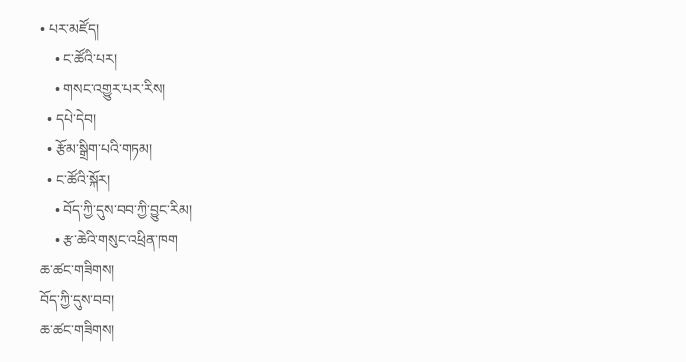• པར་མཛོད།
    • ང་ཚོའི་པར།
    • གསང་འགྱུར་པར་རིས།
  • དཔེ་དེབ།
  • རྩོམ་སྒྲིག་པའི་གཏམ།
  • ང་ཚོའི་སྐོར།
    • བོད་ཀྱི་དུས་བབ་ཀྱི་བྱུང་རིམ།
    • རྩ་ཆེའི་གསུང་འཕྲིན་ཁག
ཆ་ཚང་གཟིགས།
བོད་ཀྱི་དུས་བབ།
ཆ་ཚང་གཟིགས།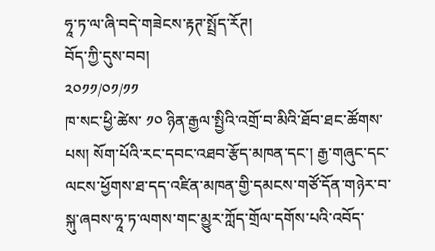ཧཱ་ཏ་ལ་ཞི་བདེ་གཟེངས་རྟཊ་སྤྲོད་རོཊ།
བོད་ཀྱི་དུས་བབ།
༢༠༡༡/༠༡/༡༡
ཁ་སང་ཕྱི་ཚེས་ ༡༠ ཉིན་རྒྱལ་སྤྱིའི་འགྲོ་བ་མིའི་ཐོབ་ཐང་ཚོགས་པས། སོག་པོའི་རང་དབང་འཐབ་རྩོད་མཁན་དང་། རྒྱ་གཞུང་དང་ལངས་ཕྱོགས་ཐ་དད་འཛིན་མཁན་གྱི་དམངས་གཙོ་དོན་གཉེར་བ་སྐུ་ཞབས་ཧཱ་ཏ་ལགས་གང་མྱུར་ཀློད་གྲོལ་དགོས་པའི་འབོད་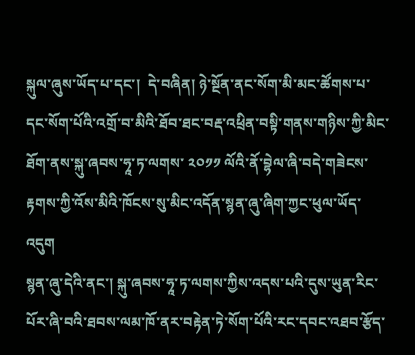སྐུལ་ཞུས་ཡོད་པ་དང་།  དེ་བཞིན། ཉེ་སྔོན་ནང་སོག་མི་མང་ཚོགས་པ་དང་སོག་པོའི་འགྲོ་བ་མིའི་ཐོབ་ཐང་བརྡ་འཕྲིན་བསྟི་གནས་གཉིས་ཀྱི་མིང་ཐོག་ནས་སྐུ་ཞབས་ཧཱ་ཏ་ལགས་ ༢༠༡༡ ལོའི་ནོ་བྷེལ་ཞི་བདེ་གཟེངས་རྟགས་ཀྱི་འོས་མིའི་ཁོངས་སུ་མིང་འདོན་སྙན་ཞུ་ཞིག་ཀྱང་ཕུལ་ཡོད་འདུག
སྙན་ཞུ་དེའི་ནང་། སྐུ་ཞབས་ཧཱ་ཏ་ལགས་ཀྱིས་འདས་པའི་དུས་ཡུན་རིང་པོར་ཞི་བའི་ཐབས་ལམ་ཁོ་ནར་བརྟེན་ཏེ་སོག་པོའི་རང་དབང་འཐབ་རྩོད་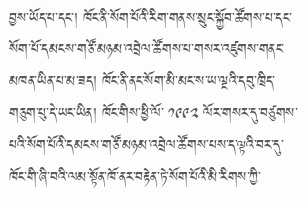བྱས་ཡོད་པ་དང་། ཁོང་ནི་སོག་པོའི་རིག་གནས་སྲུང་སྐྱོབ་ཚོགས་པ་དང་སོག་པོ་དམངས་གཙོ་མཉམ་འབྲེལ་ཚོགས་པ་གསར་འཛུགས་གནང་མཁན་ཡིན་པ་མ་ཟད། ཁོང་ནི་ནང་སོག་མི་མང་ས་ཡ་ལྔའི་དབུ་ཁྲིད་གཅུག་པུ་དེ་ཡང་ཡིན། ཁོང་གིས་ཕྱི་ལོ་ ༡༩༩༢ ལོར་གསར་དུ་བཙུགས་པའི་སོག་པོའི་དམངས་གཙོ་མཉམ་འབྲེལ་ཚོགས་པས་ད་ལྟའི་བར་དུ་ཁོང་གི་ཞི་བའི་ལམ་སྟོན་ཁོ་ནར་བརྟེན་ཏེ་སོག་པོའི་མི་རིགས་ཀྱི་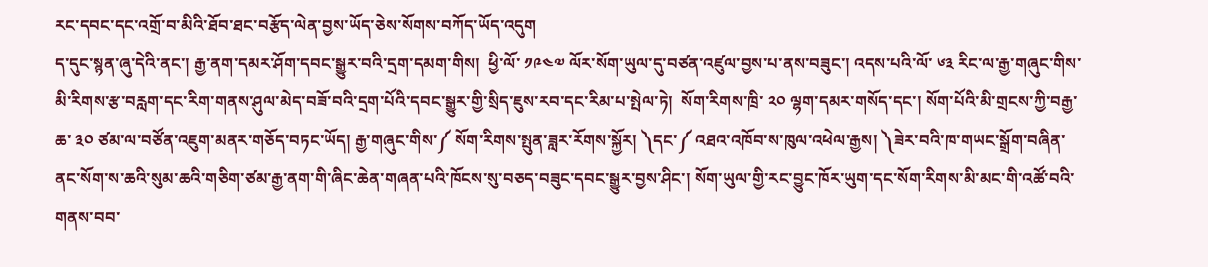རང་དབང་དང་འགྲོ་བ་མིའི་ཐོབ་ཐང་བརྩོད་ལེན་བྱས་ཡོད་ཅེས་སོགས་བཀོད་ཡོད་འདུག
ད་དུང་སྙན་ཞུ་དེའི་ནང་། རྒྱ་ནག་དམར་ཤོག་དབང་སྒྱུར་བའི་དྲག་དམག་གིས།  ཕྱི་ལོ་ ༡༩༤༧ ལོར་སོག་ཡུལ་དུ་བཙན་འཛུལ་བྱས་པ་ནས་བཟུང་། འདས་པའི་ལོ་ ༦༣ རིང་ལ་རྒྱ་གཞུང་གིས་མི་རིགས་རྩ་བརླག་དང་རིག་གནས་ཤུལ་མེད་བཟོ་བའི་དྲག་པོའི་དབང་སྒྱུར་གྱི་སྲིད་ཇུས་རབ་དང་རིམ་པ་སྤེལ་ཏེ།  སོག་རིགས་ཁྲི་ ༢༠ ལྷག་དམར་གསོད་དང་། སོག་པོའི་མི་གྲངས་ཀྱི་བརྒྱ་ཆ་ ༣༠ ཙམ་ལ་བཙོན་འཇུག་མནར་གཅོད་བཏང་ཡོད། རྒྱ་གཞུང་གིས་༼ སོག་རིགས་སྤུན་ཟླར་རོགས་སྐྱོར། ༽དང་༼ འཐའ་འཁོབ་ས་ཁུལ་འཕེལ་རྒྱས། ༽ཟེར་བའི་ཁ་གཡང་སྒྲོག་བཞིན་ནང་སོག་ས་ཆའི་སུམ་ཆའི་གཅིག་ཙམ་རྒྱ་ནག་གི་ཞིང་ཆེན་གཞན་པའི་ཁོངས་སུ་བཅད་བཟུང་དབང་སྒྱུར་བྱས་ཤིང་། སོག་ཡུལ་གྱི་རང་བྱུང་ཁོར་ཡུག་དང་སོག་རིགས་མི་མང་གི་འཚོ་བའི་གནས་བབ་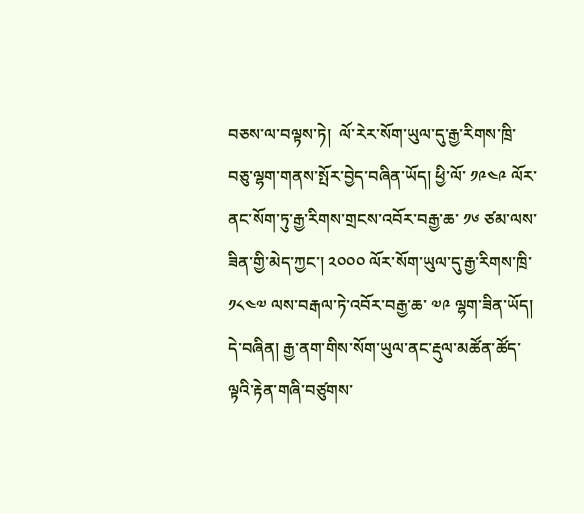བཅས་ལ་བལྟས་ཏེ།  ལོ་རེར་སོག་ཡུལ་དུ་རྒྱ་རིགས་ཁྲི་བཅུ་ལྷག་གནས་སྤོར་བྱེད་བཞིན་ཡོད། ཕྱི་ལོ་ ༡༩༤༩ ལོར་ནང་སོག་ཏུ་རྒྱ་རིགས་གྲངས་འབོར་བརྒྱ་ཆ་ ༡༦ ཙམ་ལས་ཟིན་གྱི་མེད་ཀྱང་། ༢༠༠༠ ལོར་སོག་ཡུལ་དུ་རྒྱ་རིགས་ཁྲི་ ༡༨༤༧ ལས་བརྒལ་ཏེ་འབོར་བརྒྱ་ཆ་ ༧༩ ལྷག་ཟིན་ཡོད།
དེ་བཞིན། རྒྱ་ནག་གིས་སོག་ཡུལ་ནང་རྡུལ་མཚོན་ཚོད་ལྟའི་རྟེན་གཞི་བཙུགས་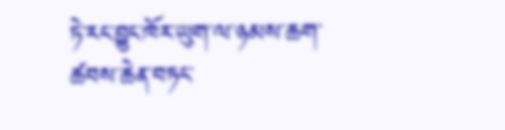ཏེ་རང་བྱུང་ཁོར་ཡུག་ལ་ཉམས་ཆག་ཚབས་ཆེན་བཏང་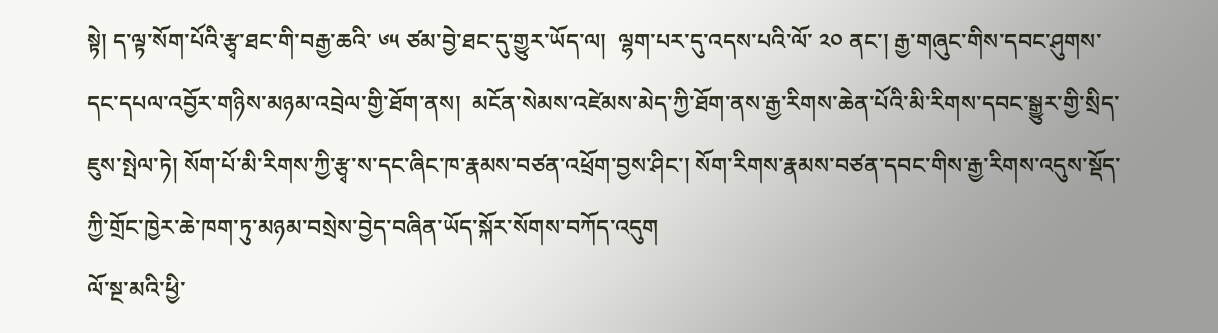སྟེ། ད་ལྟ་སོག་པོའི་རྩྭ་ཐང་གི་བརྒྱ་ཆའི་ ༦༥ ཙམ་བྱེ་ཐང་དུ་གྱུར་ཡོད་ལ།  ལྷག་པར་དུ་འདས་པའི་ལོ་ ༢༠ ནང་། རྒྱ་གཞུང་གིས་དབང་ཤུགས་དང་དཔལ་འབྱོར་གཉིས་མཉམ་འབྲེལ་གྱི་ཐོག་ནས།  མངོན་སེམས་འཛེམས་མེད་ཀྱི་ཐོག་ནས་རྒྱ་རིགས་ཆེན་པོའི་མི་རིགས་དབང་སྒྱུར་གྱི་སྲིད་ཇུས་སྤེལ་ཏེ། སོག་པོ་མི་རིགས་ཀྱི་རྩྭ་ས་དང་ཞིང་ཁ་རྣམས་བཙན་འཕྲོག་བྱས་ཤིང་། སོག་རིགས་རྣམས་བཙན་དབང་གིས་རྒྱ་རིགས་འདུས་སྡོད་ཀྱི་གྲོང་ཁྱེར་ཆེ་ཁག་ཏུ་མཉམ་བསྲེས་བྱེད་བཞིན་ཡོད་སྐོར་སོགས་བཀོད་འདུག
ལོ་སྔ་མའི་ཕྱི་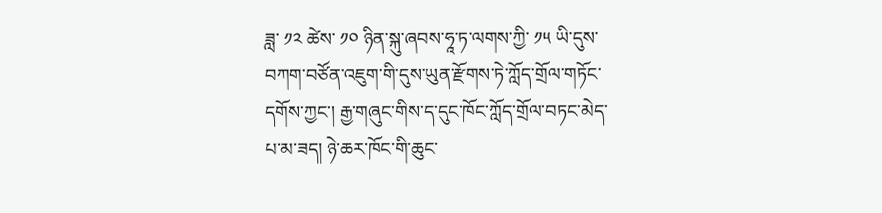ཟླ་ ༡༢ ཚེས་ ༡༠ ཉིན་སྐུ་ཞབས་ཧཱ་ཏ་ལགས་ཀྱི་ ༡༥ ཡི་དུས་བཀག་བཙོན་འཇུག་གི་དུས་ཡུན་རྫོགས་ཏེ་ཀློད་གྲོལ་གཏོང་དགོས་ཀྱང་། རྒྱ་གཞུང་གིས་ད་དུང་ཁོང་ཀློད་གྲོལ་བཏང་མེད་པ་མ་ཟད། ཉེ་ཆར་ཁོང་གི་ཆུང་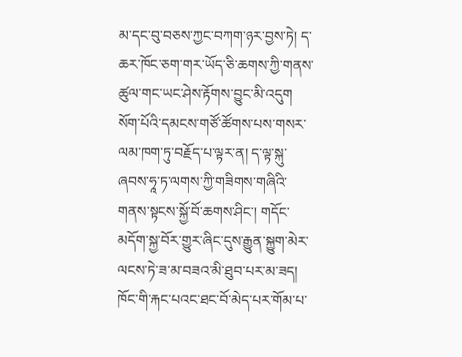མ་དང་བུ་བཅས་ཀྱང་བཀག་ཉར་བྱས་ཏེ། ད་ཆར་ཁོང་ཅག་གར་ཡོད་ཅི་ཆགས་ཀྱི་གནས་ཚུལ་གང་ཡང་ཤེས་རྟོགས་བྱུང་མི་འདུག སོག་པོའི་དམངས་གཙོ་ཚོགས་པས་གསར་ལམ་ཁག་ཏུ་བརྗོད་པ་ལྟར་ན། ད་ལྟ་སྐུ་ཞབས་ཧཱ་ཏ་ལགས་ཀྱི་གཟིགས་གཞིའི་གནས་སྟངས་སྐྱོ་བོ་ཆགས་ཤིང་། གདོང་མདོག་སྐྱ་བོར་གྱུར་ཞིང་དུས་རྒྱུན་སྐྱུག་མེར་ལངས་ཏེ་ཟ་མ་བཟའ་མི་ཐུབ་པར་མ་ཟད། ཁོང་གི་རྐང་པའང་ཐང་བོ་མེད་པར་གོམ་པ་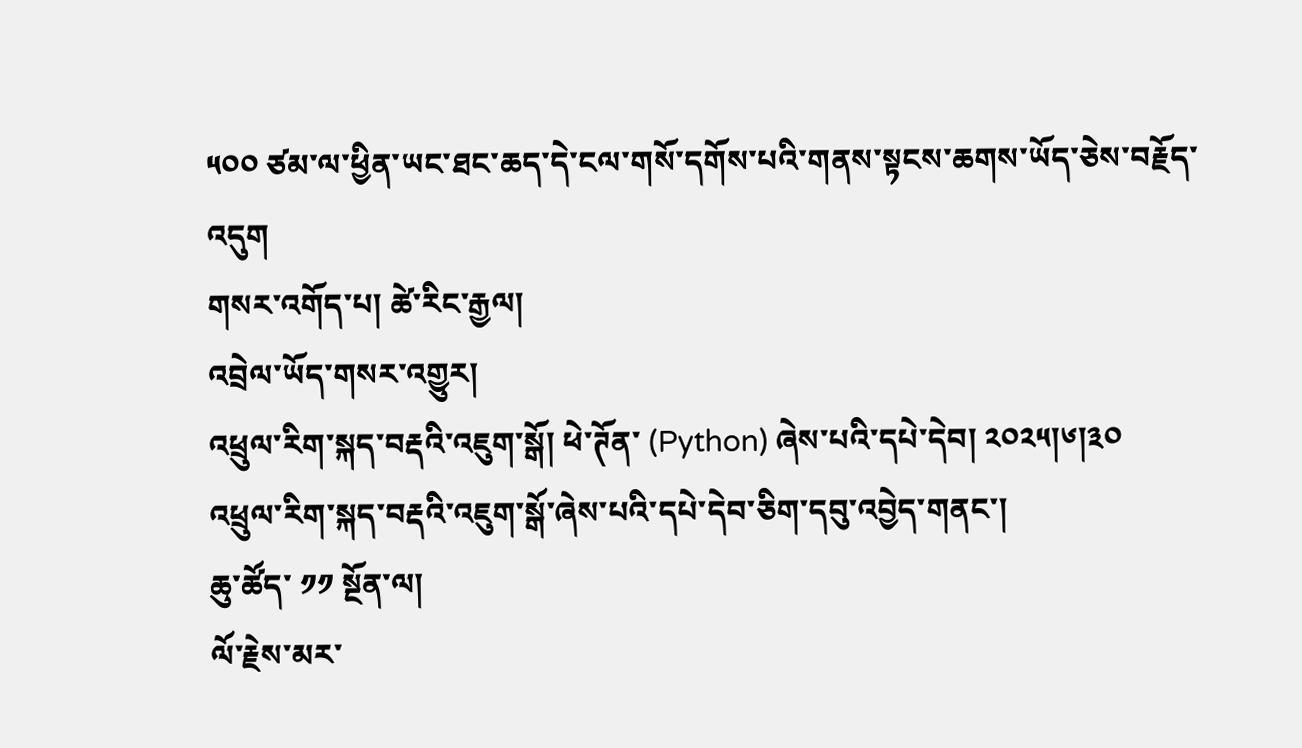༥༠༠ ཙམ་ལ་ཕྱིན་ཡང་ཐང་ཆད་དེ་ངལ་གསོ་དགོས་པའི་གནས་སྟངས་ཆགས་ཡོད་ཅེས་བརྗོད་འདུག
གསར་འགོད་པ། ཚེ་རིང་རྒྱལ།
འབྲེལ་ཡོད་གསར་འགྱུར།
འཕྲུལ་རིག་སྐད་བརྡའི་འཇུག་སྒོ། ཕེ་ཊོན་ (Python) ཞེས་པའི་དཔེ་དེབ། ༢༠༢༥།༦།༣༠
འཕྲུལ་རིག་སྐད་བརྡའི་འཇུག་སྒོ་ཞེས་པའི་དཔེ་དེབ་ཅིག་དབུ་འབྱེད་གནང་།
ཆུ་ཚོད་ ༡༡ སྔོན་ལ།
ལོ་རྗེས་མར་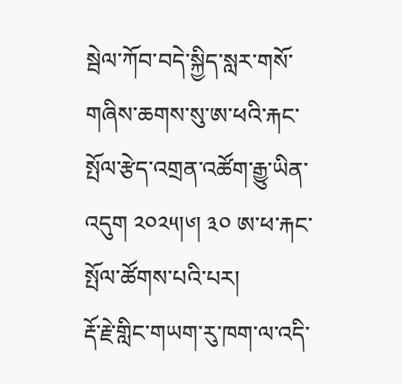སྦེལ་ཀོབ་བདེ་སྐྱིད་སླར་གསོ་གཞིས་ཆགས་སུ་ཨ་ཕའི་རྐང་སྤོལ་རྩེད་འགྲན་འཚོག་རྒྱུ་ཡིན་འདུག ༢༠༢༥།༦། ༣༠ ཨ་ཕ་རྐང་སྤོལ་ཚོགས་པའི་པར།
རྡོ་རྗེ་གླིང་གཡག་རུ་ཁག་ལ་འདི་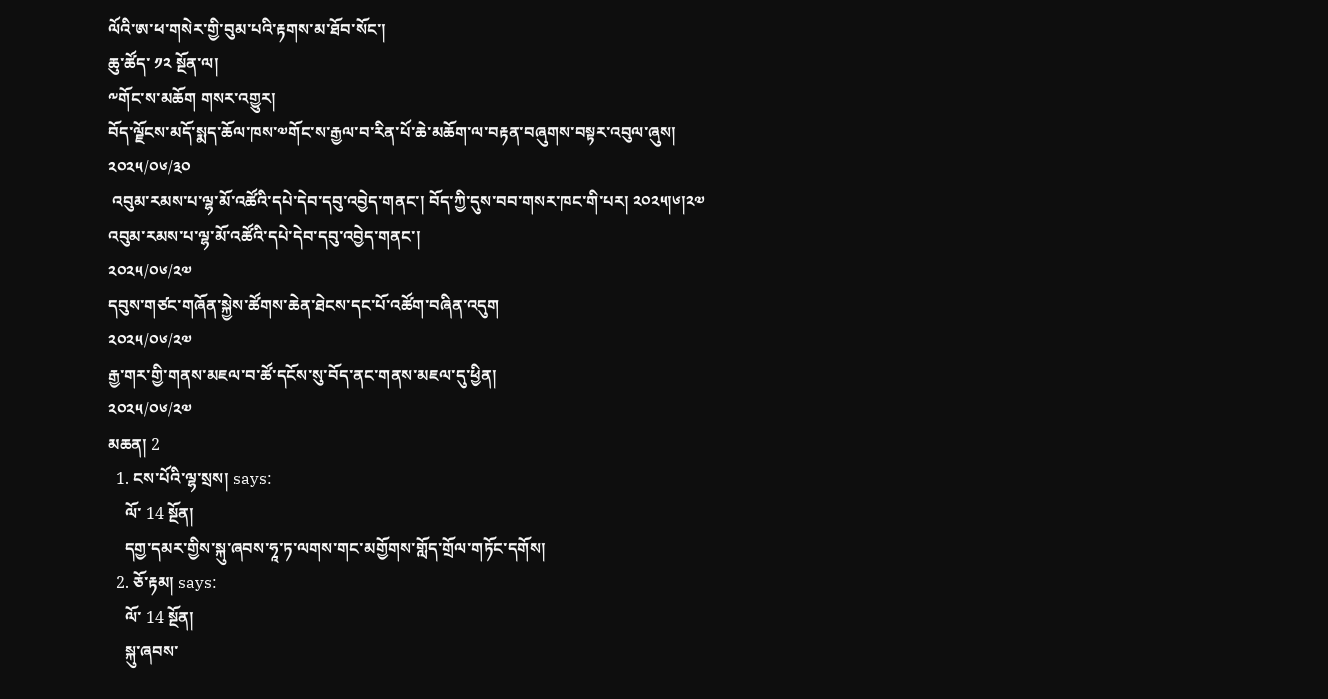ལོའི་ཨ་ཕ་གསེར་གྱི་བུམ་པའི་རྟགས་མ་ཐོབ་སོང་།
ཆུ་ཚོད་ ༡༢ སྔོན་ལ།
༸གོང་ས་མཆོག གསར་འགྱུར།
བོད་ལྗོངས་མདོ་སྨད་ཆོལ་ཁས་༧གོང་ས་རྒྱལ་བ་རིན་པོ་ཆེ་མཆོག་ལ་བརྟན་བཞུགས་བསྟར་འབུལ་ཞུས།
༢༠༢༥/༠༦/༣༠
 འབུམ་རམས་པ་ལྷ་མོ་འཚོའི་དཔེ་དེབ་དབུ་འབྱེད་གནང་། བོད་ཀྱི་དུས་བབ་གསར་ཁང་གི་པར། ༢༠༢༥།༦།༢༧
འབུམ་རམས་པ་ལྷ་མོ་འཚོའི་དཔེ་དེབ་དབུ་འབྱེད་གནང་།
༢༠༢༥/༠༦/༢༧
དབུས་གཙང་གཞོན་སྐྱེས་ཚོགས་ཆེན་ཐེངས་དང་པོ་འཚོག་བཞིན་འདུག
༢༠༢༥/༠༦/༢༧
རྒྱ་གར་གྱི་གནས་མཇལ་བ་ཚོ་དངོས་སུ་བོད་ནང་གནས་མཇལ་དུ་ཕྱིན།
༢༠༢༥/༠༦/༢༧
མཆན། 2
  1. ངས་པོའི་ལྷ་སྲས། says:
    ལོ་ 14 སྔོན།
    དགྱ་དམར་གྱིས་སྐུ་ཞབས་ཧཱ་ཏ་ལགས་གང་མགྱོགས་གློད་གྲོལ་གཏོང་དགོས།
  2. ཅོ་རྟམ། says:
    ལོ་ 14 སྔོན།
    སྐུ་ཞབས་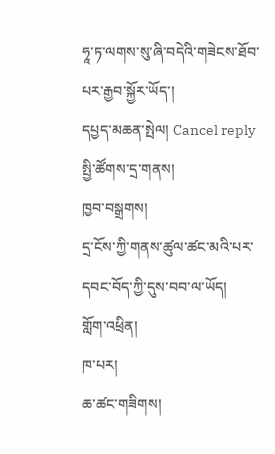ཧཱ་ཏ་ལགས་སུ་ཞི་བདེའི་གཟེངས་ཐོབ་པར་རྒྱབ་སྐྱོར་ཡོད་།
དཔྱད་མཆན་སྤེལ། Cancel reply
སྤྱི་ཚོགས་དྲ་གནས།
ཁྱབ་བསྒྲགས།
དྲ་ངོས་ཀྱི་གནས་ཚུལ་ཚང་མའི་པར་དབང་བོད་ཀྱི་དུས་བབ་ལ་ཡོད།
གློག་འཕྲིན།
ཁ་པར།
ཆ་ཚང་གཟིགས།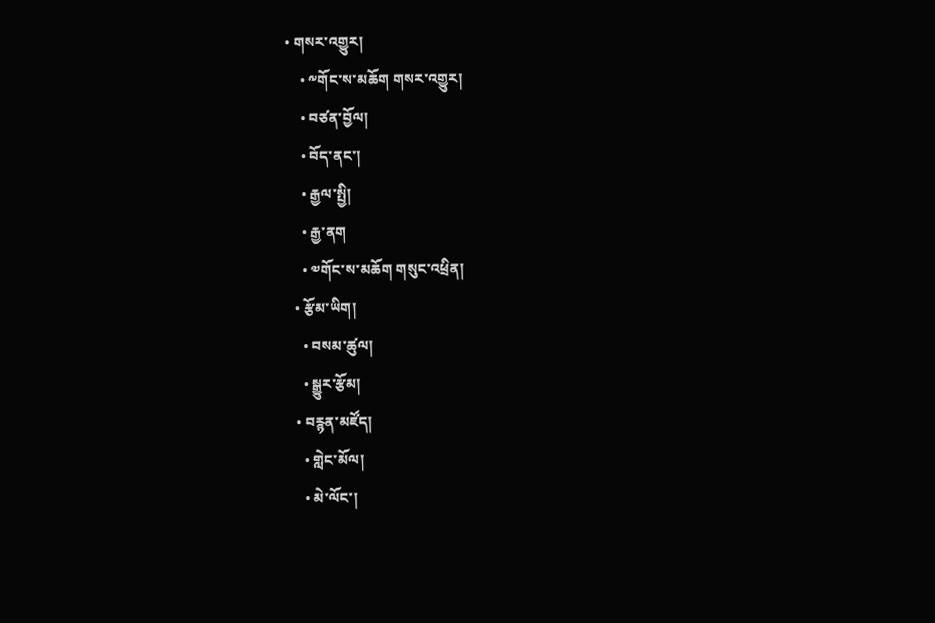• གསར་འགྱུར།
    • ༸གོང་ས་མཆོག གསར་འགྱུར།
    • བཙན་བྱོལ།
    • བོད་ནང་།
    • རྒྱལ་སྤྱི།
    • རྒྱ་ནག
    • ༧གོང་ས་མཆོག གསུང་འཕྲིན།
  • རྩོམ་ཡིག།
    • བསམ་ཚུལ།
    • སྒྱུར་རྩོམ།
  • བརྙན་མཛོད།
    • གླེང་མོལ།
    • མེ་ལོང་།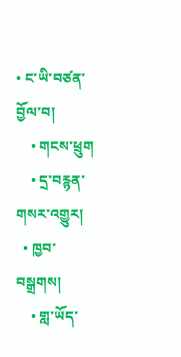• ང་ཡི་བཙན་བྱོལ་བ།
    • གངས་ཕྲུག
    • དྲ་བརྙན་གསར་འགྱུར།
  • ཁྱབ་བསྒྲགས།
    • གླ་ཡོད་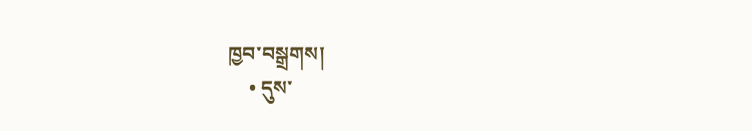ཁྱབ་བསྒྲགས།
    • དུས་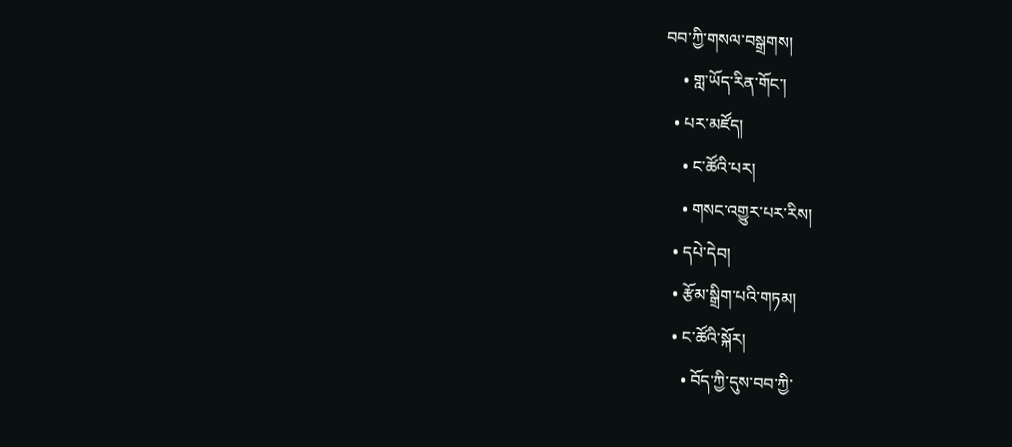བབ་ཀྱི་གསལ་བསྒྲགས།
    • གླ་ཡོད་རིན་གོང་།
  • པར་མཛོད།
    • ང་ཚོའི་པར།
    • གསང་འགྱུར་པར་རིས།
  • དཔེ་དེབ།
  • རྩོམ་སྒྲིག་པའི་གཏམ།
  • ང་ཚོའི་སྐོར།
    • བོད་ཀྱི་དུས་བབ་ཀྱི་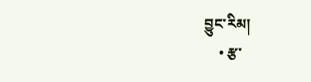བྱུང་རིམ།
    • རྩ་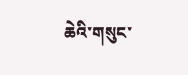ཆེའི་གསུང་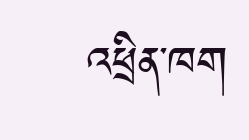འཕྲིན་ཁག